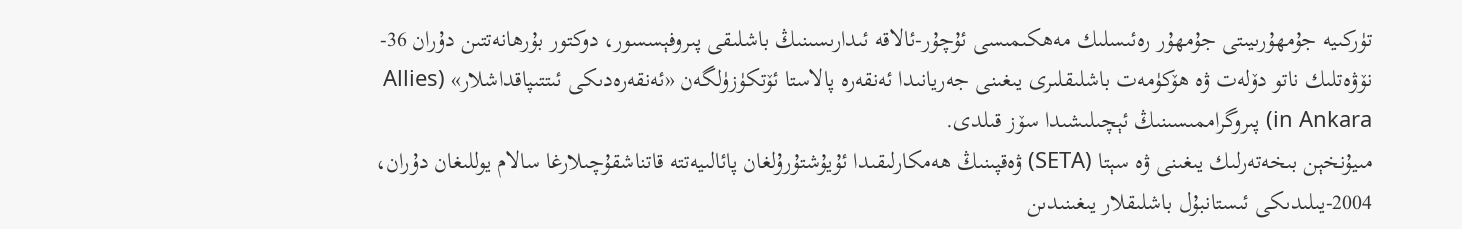تۈركىيە جۇمھۇرىيىتى جۇمھۇر رەئىسلىك مەھكىمىسى ئۇچۇر-ئالاقە ئىدارىسىنىڭ باشلىقى پىروفېسسور، دوكتور بۇرھانەتتىن دۇران 36-نۆۋەتلىك ناتو دۆلەت ۋە ھۆكۈمەت باشلىقلىرى يىغىنى جەريانىدا ئەنقەرە پالاستا ئۆتكۈزۈلگەن «ئەنقەرەدىكى ئىتتىپاقداشلار» (Allies in Ankara) پىروگراممىسىنىڭ ئېچىلىشىدا سۆز قىلدى.
مىيۇنخېن بىخەتەرلىك يىغىنى ۋە سېتا (SETA) ۋەقپىنىڭ ھەمكارلىقىدا ئۇيۇشتۇرۇلغان پائالىيەتتە قاتناشقۇچىلارغا سالام يوللىغان دۇران، 2004-يىلىدىكى ئىستانبۇل باشلىقلار يىغىنىدىن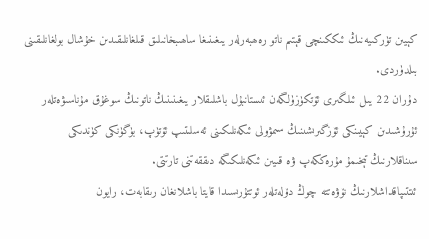كېيىن تۈركىيەنىڭ ئىككىنچى قېتىم ناتو رەھبەرلەر يىغىنىغا ساھىبخانىلىق قىلغانلىقىدىن خۇشال بولغانلىقىنى بىلدۈردى.
دۇران 22 يىل ئىلگىرى ئۆتكۈزۈلگەن ئىستانبۇل باشلىقلار يىغىنىنىڭ ناتونىڭ سوغۇق مۇناسىۋەتلەر ئۇرۇشىدىن كېيىنكى ئۆزگىرىشىنىڭ سىمۋولى ئىكەنلىكىنى ئەسلىتىپ ئۆتۈپ، بۈگۈنكى كۈندىكى سىناقلارنىڭ تېخىمۇ مۇرەككەپ ۋە قىيىن ئىكەنلىكىگە دىققەتنى تارتتى.
ئىتتىپاقداشلارنىڭ نۆۋەتتە چوڭ دۆلەتلەر ئوتتۇرىسىدا قايتا باشلانغان رىقابەت، رايون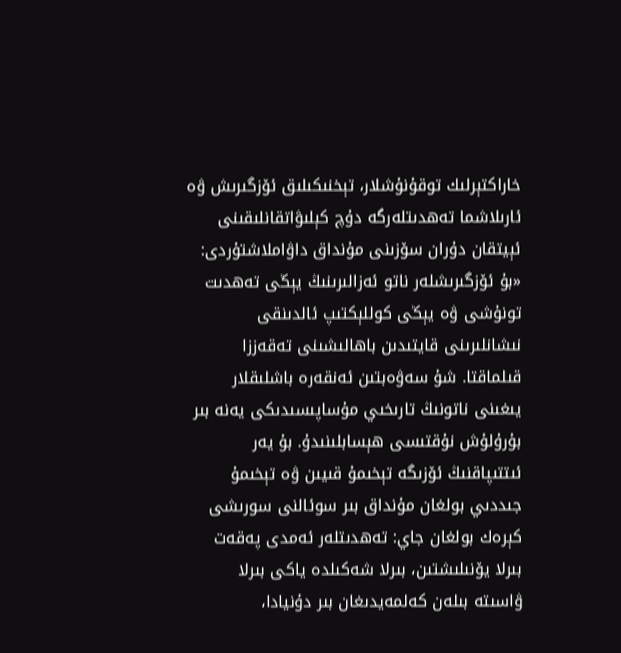خاراكتېرلىك توقۇنۇشلار، تېخنىكىلىق ئۆزگىرىش ۋە ئارىلاشما تەھدىتلەرگە دۇچ كېلىۋاتقانلىقىنى ئېيتقان دۇران سۆزىنى مۇنداق داۋاملاشتۇردى:
«بۇ ئۆزگىرىشلەر ناتو ئەزالىرىنىڭ يېڭى تەھدىت تونۇشى ۋە يېڭى كوللېكتىپ ئالدىنقى نىشانلىرىنى قايتىدىن باھالىشىنى تەقەززا قىلماقتا. شۇ سەۋەبتىن ئەنقەرە باشلىقلار يىغىنى ناتونىڭ تارىخىي مۇساپىسىدىكى يەنە بىر بۇرۇلۇش نۇقتىسى ھېسابلىنىدۇ. بۇ يەر ئىتتىپاقنىڭ ئۆزىگە تېخىمۇ قىيىن ۋە تېخىمۇ جىددىي بولغان مۇنداق بىر سوئالنى سورىشى كېرەك بولغان جاي: تەھدىتلەر ئەمدى پەقەت بىرلا يۆنىلىشتىن، بىرلا شەكىلدە ياكى بىرلا ۋاسىتە بىلەن كەلمەيدىغان بىر دۇنيادا،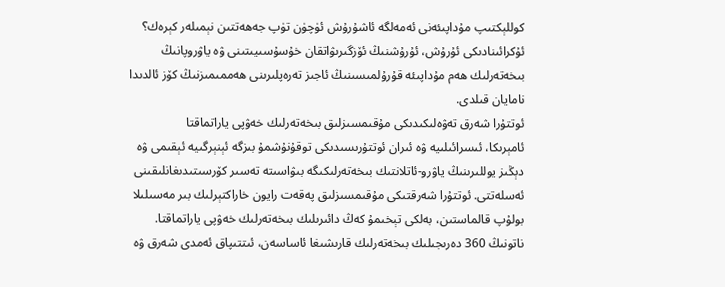كوللېكتىپ مۇداپىئەنى ئەمەلگە ئاشۇرۇش ئۈچۈن تۈپ جەھەتتىن نېمىلەر كېرەك؟ ئۇكرائىنادىكى ئۇرۇش، ئۇرۇشنىڭ ئۆزگىرىۋاتقان خۇسۇسىيىتىنى ۋە ياۋروپانىڭ بىخەتەرلىك ھەم مۇداپىئە قۇرۇلمىسىنىڭ ئاجىز تەرەپلىرىنى ھەممىمىزنىڭ كۆز ئالدىدا نامايان قىلدى.
ئوتتۇرا شەرق تەۋەلىكىدىكى مۇقىمسىزلىق بىخەتەرلىك خەۋپى ياراتماقتا
ئامېرىكا، ئىسرائىلىيە ۋە ئىران ئوتتۇرىسىدىكى توقۇنۇشمۇ بىزگە ئېنېرگىيە ئېقىمى ۋە دېڭىز يوللىرىنىڭ ياۋرو-ئاتلانتىك بىخەتەرلىكىگە بىۋاسىتە تەسىر كۆرسىتىدىغانلىقىنى ئەسلەتتى. ئوتتۇرا شەرقتىكى مۇقىمسىزلىق پەقەت رايون خاراكتېرلىك بىر مەسىلىلا بولۇپ قالماستىن، بەلكى تېخىمۇ كەڭ دائىرىلىك بىخەتەرلىك خەۋپى ياراتماقتا. ناتونىڭ 360 دەرىجىلىك بىخەتەرلىك قارىشىغا ئاساسەن، ئىتتىپاق ئەمدى شەرق ۋە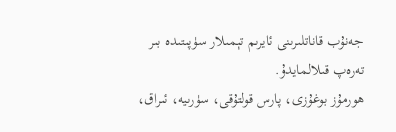جەنۇب قاناتلىرىنى ئايرىم تېمىلار سۈپىتىدە بىر تەرەپ قىلالمايدۇ.
ھورمۇز بوغۇزى، پارس قولتۇقى، سۈرىيە، ئىراق،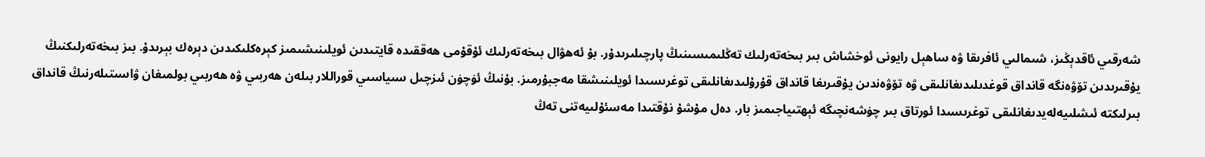شەرقىي ئاقدېڭىز، شىمالىي ئافرىقا ۋە ساھېل رايونى ئوخشاش بىر بىخەتەرلىك تەڭلىمىسىنىڭ پارچىلىرىدۇر. بۇ ئەھۋال بىخەتەرلىك ئۇقۇمى ھەققىدە قايتىدىن ئويلىنىشىمىز كېرەكلىكىدىن دېرەك بېرىدۇ. بىز بىخەتەرلىكنىڭ يۇقىرىدىن تۆۋەنگە قانداق قوغدىلىدىغانلىقى ۋە تۆۋەندىن يۇقىرىغا قانداق قۇرۇلىدىغانلىقى توغرىسىدا ئويلىنىشقا مەجبۇرمىز. بۇنىڭ ئۈچۈن ئىزچىل سىياسىي قوراللار بىلەن ھەربىي ۋە ھەربىي بولمىغان ۋاسىتىلەرنىڭ قانداق بىرلىكتە ئىشلىيەلەيدىغانلىقى توغرىسىدا ئورتاق بىر چۈشەنچىگە ئېھتىياجىمىز بار. دەل مۇشۇ نۇقتىدا مەسئۇلىيەتنى تەڭ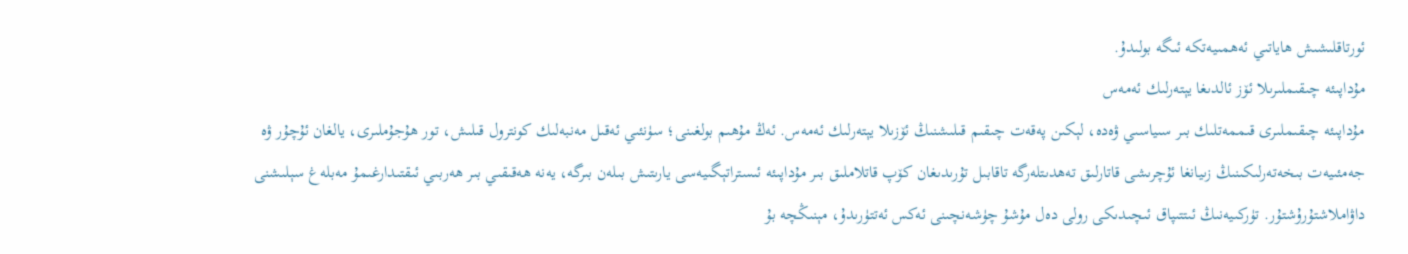ئورتاقلىشىش ھاياتىي ئەھمىيەتكە ئىگە بولىدۇ.
مۇداپىئە چىقىملىرىلا ئۆز ئالدىغا يېتەرلىك ئەمەس
مۇداپىئە چىقىملىرى قىممەتلىك بىر سىياسىي ۋەدە، لېكىن پەقەت چىقىم قىلىشنىڭ ئۆزىلا يېتەرلىك ئەمەس. ئەڭ مۇھىم بولغىنى؛ سۈنئىي ئەقىل مەنبەلىك كونترول قىلىش، تور ھۇجۇملىرى، يالغان ئۇچۇر ۋە جەمئىيەت بىخەتەرلىكىنىڭ زىيانغا ئۇچرىشى قاتارلىق تەھدىتلەرگە تاقابىل تۇرىدىغان كۆپ قاتلاملىق بىر مۇداپىئە ئىستراتېگىيەسى يارىتىش بىلەن بىرگە، يەنە ھەقىقىي بىر ھەربىي ئىقتىدارغىمۇ مەبلەغ سېلىشنى داۋاملاشتۇرۇشتۇر. تۈركىيەنىڭ ئىتتىپاق ئىچىدىكى رولى دەل مۇشۇ چۈشەنچىنى ئەكس ئەتتۈرىدۇ، مېنىڭچە بۇ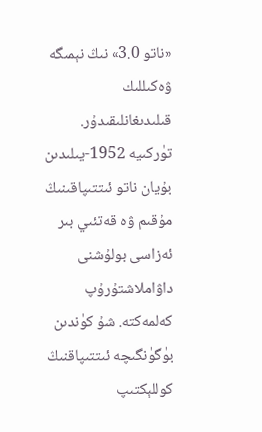«ناتو 3.0» نىڭ نېمىگە ۋەكىللىك قىلىدىغانلىقىدۇر.
تۈركىيە 1952-يىلىدىن بۇيان ناتو ئىتتىپاقىنىڭ مۇقىم ۋە قەتئىي بىر ئەزاسى بولۇشنى داۋاملاشتۇرۇپ كەلمەكتە. شۇ كۈندىن بۈگۈنگىچە ئىتتىپاقنىڭ كوللېكتىپ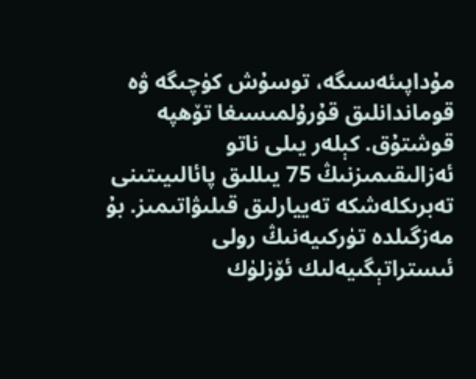مۇداپىئەسىگە، توسۇش كۈچىگە ۋە قوماندانلىق قۇرۇلمىسىغا تۆھپە قوشتۇق. كېلەر يىلى ناتو ئەزالىقىمىزنىڭ 75 يىللىق پائالىيىتىنى تەبرىكلەشكە تەييارلىق قىلىۋاتىمىز. بۇ مەزگىلدە تۈركىيەنىڭ رولى ئىستراتېگىيەلىك ئۆزلۈك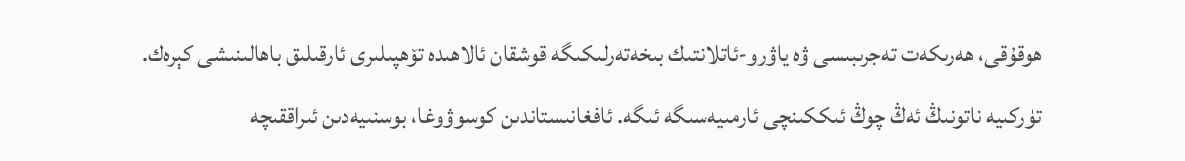ھوقۇقى، ھەرىكەت تەجرىبىسى ۋە ياۋرو-ئاتلانتىك بىخەتەرلىكىگە قوشقان ئالاھىدە تۆھپىلىرى ئارقىلىق باھالىنىشى كېرەك.
تۈركىيە ناتونىڭ ئەڭ چوڭ ئىككىنچى ئارمىيەسىگە ئىگە. ئافغانىستاندىن كوسوۋوغا، بوسنىيەدىن ئىراققىچە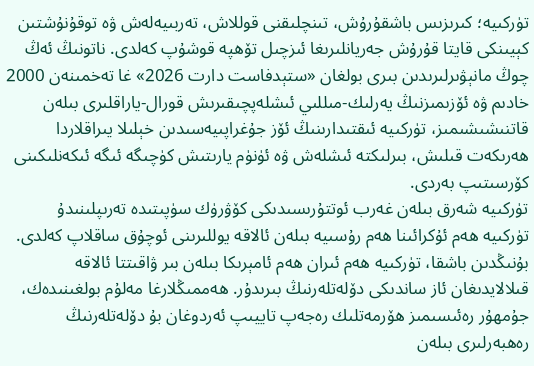تۈركىيە؛ كىرىزىس باشقۇرۇش، تىنچلىقنى قوللاش، تەربىيەلەش ۋە توقۇنۇشتىن كېيىنكى قايتا قۇرۇش جەريانلىرىغا ئىزچىل تۆھپە قوشۇپ كەلدى. ناتونىڭ ئەڭ چوڭ مانېۋىرلىرىدىن بىرى بولغان «ستېدفاست دارت 2026» غا تەخمىنەن 2000 خادىم ۋە ئۆزىمىزنىڭ يەرلىك-مىللىي ئىشلەپچىقىرىش قورال-ياراقلىرى بىلەن قاتنىشىشىمىز، تۈركىيە ئىقتىدارىنىڭ ئۆز جۇغراپىيەسىدىن خېلىلا يىراقلاردا ھەرىكەت قىلىش، بىرلىكتە ئىشلەش ۋە ئۈنۈم يارىتىش كۈچىگە ئىگە ئىكەنلىكىنى كۆرسىتىپ بەردى.
تۈركىيە شەرق بىلەن غەرب ئوتتۇرىسىدىكى كۆۋرۈك سۈپىتىدە تەرىپلىنىدۇ
تۈركىيە ھەم ئۇكرائىنا ھەم رۇسىيە بىلەن ئالاقە يوللىرىنى ئوچۇق ساقلاپ كەلدى. بۇنىڭدىن باشقا، تۈركىيە ھەم ئىران ھەم ئامېرىكا بىلەن بىر ۋاقىتتا ئالاقە قىلالايدىغان ئاز ساندىكى دۆلەتلەرنىڭ بىرىدۇر. ھەممىڭلارغا مەلۇم بولغىنىدەك، جۇمھۇر رەئىسىمىز ھۆرمەتلىك رەجەپ تاييىپ ئەردوغان بۇ دۆلەتلەرنىڭ رەھبەرلىرى بىلەن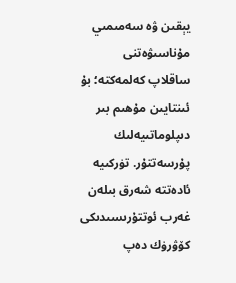يېقىن ۋە سەمىمىي مۇناسىۋەتنى ساقلاپ كەلمەكتە؛ بۇ ئىنتايىن مۇھىم بىر دىپلوماتىيەلىك پۇرسەتتۇر. تۈركىيە ئادەتتە شەرق بىلەن غەرب ئوتتۇرىسىدىكى كۆۋرۈك دەپ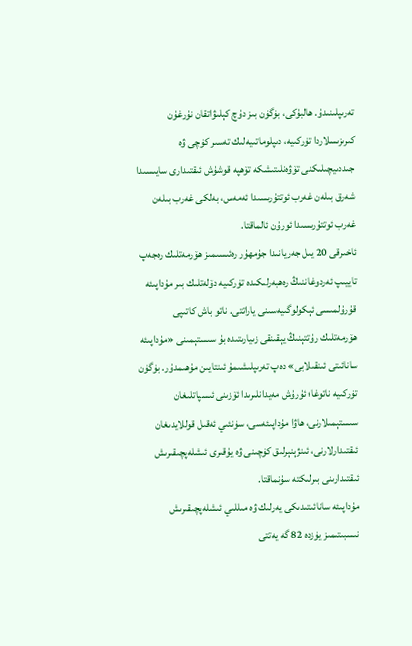تەرىپلىنىدۇ. ھالبۇكى، بۈگۈن بىز دۇچ كېلىۋاتقان نۇرغۇن كىرىزىسلاردا تۈركىيە، دىپلوماتىيەلىك تەسىر كۈچى ۋە جىددىيچىلىكنى تۆۋەنلىتىشكە تۆھپە قوشۇش ئىقتىدارى سايىسىدا شەرق بىلەن غەرب ئوتتۇرىسىدا ئەمەس، بەلكى غەرب بىلەن غەرب ئوتتۇرىسىدا ئورۇن ئالماقتا.
ئاخىرقى 20 يىل جەريانىدا جۇمھۇر رەئىسىمىز ھۆرمەتلىك رەجەپ تاييىپ ئەردوغاننىڭ رەھبەرلىكىدە تۈركىيە دۆلەتلىك بىر مۇداپىئە قۇرۇلمىسى ئېكولوگىيەسىنى ياراتتى. ناتو باش كاتىپى ھۆرمەتلىك رۇتتېنىڭ يېقىنقى زىيارىتىدە بۇ سىستېمىنى «مۇداپىئە سانائىتى ئىنقىلابى» دەپ تەرىپلىشىمۇ ئىنتايىن مۇھىمدۇر. بۈگۈن تۈركىيە ناتوغا؛ ئۇرۇش مەيدانلىرىدا ئۆزىنى ئىسپاتلىغان سىستېمىلارنى، ھاۋا مۇداپىئەسى، سۈنئىي ئەقىل قوللايدىغان ئىقتىدارلارنى، ئىنژېنېرلىق كۈچىنى ۋە يۇقىرى ئىشلەپچىقىرىش ئىقتىدارىنى بىرلىكتە سۇنماقتا.
مۇداپىئە سانائىتىدىكى يەرلىك ۋە مىللىي ئىشلەپچىقىرىش نىسبىتىمىز يۈزدە 82 گە يەتتى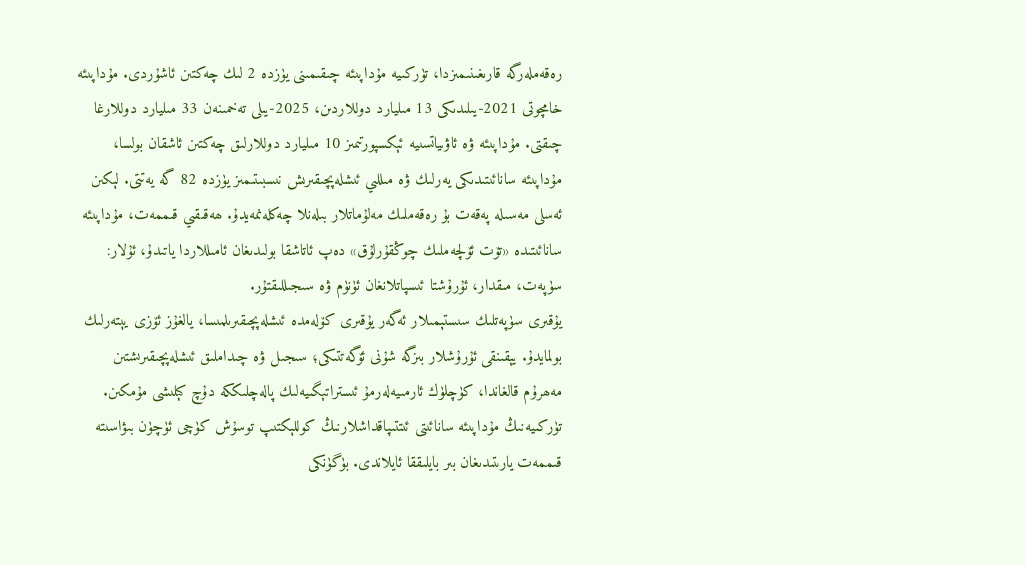رەقەملەرگە قارىغىنىمىزدا، تۈركىيە مۇداپىئە چىقىمىنى يۈزدە 2 لىك چەكتىن ئاشۇردى. مۇداپىئە خامچوتى 2021-يىلىدىكى 13 مىليارد دوللاردىن، 2025-يىلى تەخمىنەن 33 مىليارد دوللارغا چىقتى. مۇداپىئە ۋە ئاۋىياتسىيە ئېكسپورتىمىز 10 مىليارد دوللارلىق چەكتىن ئاشقان بولسا، مۇداپىئە سانائىتىدىكى يەرلىك ۋە مىللىي ئىشلەپچىقىرىش نىسبىتىمىز يۈزدە 82 گە يەتتى. لېكىن ئەسلى مەسىلە پەقەت بۇ رەقەملىك مەلۇماتلار بىلەنلا چەكلەنمەيدۇ. ھەقىقىي قىممەت، مۇداپىئە سانائىتىدە «تۆت ئۆلچەملىك چوڭقۇرلۇق» دەپ ئاتاشقا بولىدىغان ئامىللاردا ياتىدۇ، ئۇلار: سۈپەت، مىقدار، ئۇرۇشتا ئىسپاتلانغان ئۈنۈم ۋە سىجىللىقتۇر.
يۇقىرى سۈپەتلىك سىستېمىلار ئەگەر يۇقىرى كۆلەمدە ئىشلەپچىقىرىلمىسا، يالغۇز ئۆزى يېتەرلىك بولمايدۇ. يېقىنقى ئۇرۇشلار بىزگە شۇنى ئۆگەتتىكى؛ سىجىل ۋە چىداملىق ئىشلەپچىقىرىشتىن مەھرۇم قالغاندا، كۈچلۈك ئارمىيەلەرمۇ ئىستراتېگىيەلىك پالەچلىككە دۇچ كېلىشى مۇمكىن. تۈركىيەنىڭ مۇداپىئە سانائىتى ئىتتىپاقداشلارنىڭ كوللېكتىپ توسۇش كۈچى ئۈچۈن بىۋاسىتە قىممەت يارىتىدىغان بىر بايلىققا ئايلاندى. بۈگۈنكى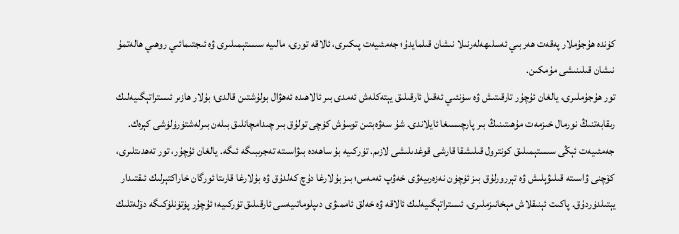كۈندە ھۇجۇملار پەقەت ھەربىي ئەسلىھەلەرنىلا نىشان قىلمايدۇ؛ جەمئىيەت پىكىرى، ئالاقە تورى، مالىيە سىستېمىلىرى ۋە ئىجتىمائىي روھىي ھالەتمۇ نىشان قىلىنىشى مۇمكىن.
تور ھۇجۇملىرى، يالغان ئۇچۇر تارقىتىش ۋە سۈنئىي ئەقىل ئارقىلىق يېتەكلەش ئەمدى بىر ئالاھىدە ئەھۋال بولۇشتىن قالدى؛ بۇلار ھازىر ئىستراتېگىيەلىك رىقابەتنىڭ نورمال خىزمەت مۇھىتىنىڭ بىر پارچىسىغا ئايلاندى. شۇ سەۋەبتىن توسۇش كۈچى تولۇق بىر چىدامچانلىق بىلەن بىرلەشتۈرۈلۈشى كېرەك. جەمئىيەت ئېڭى سىستېمىلىق كونترول قىلىشقا قارشى قوغدىلىشى لازىم. تۈركىيە بۇ ساھەدە بىۋاسىتە تەجرىبىگە ئىگە. يالغان ئۇچۇر، تور تەھدىتلىرى، كۆچنى ۋاسىتە قىلىۋېلىش ۋە تېررورلۇق بىز ئۈچۈن نەزەرىيەۋى خەۋپ ئەمەس؛ بىز بۇلارغا دۇچ كەلدۇق ۋە بۇلارغا قارىتا ئورگان خاراكتېرلىك ئىقتىدار يېتىلدۈردۇق. پاكىت ئېنىقلاش مېخانىزملىرى، ئىستراتېگىيەلىك ئالاقە ۋە خەلق ئاممىۋى دىپلوماتىيەسى ئارقىلىق تۈركىيە؛ ئۇچۇر پۈتۈنلۈكىگە دۆلەتلىك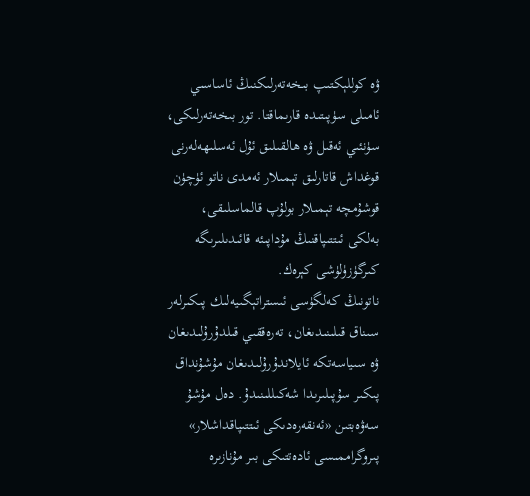ۋە كوللېكتىپ بىخەتەرلىكنىڭ ئاساسىي ئامىلى سۈپىتىدە قارىماقتا. تور بىخەتەرلىكى، سۈنئىي ئەقىل ۋە ھالقىلىق ئۇل ئەسلىھەلەرنى قوغداش قاتارلىق تېمىلار ئەمدى ناتو ئۈچۈن قوشۇمچە تېمىلار بولۇپ قالماسلىقى، بەلكى ئىتتىپاقنىڭ مۇداپىئە قائىدىلىرىگە كىرگۈزۈلۈشى كېرەك.
ناتونىڭ كەلگۈسى ئىستراتېگىيەلىك پىكىرلەر سىناق قىلىنىدىغان، تەرەققىي قىلدۇرۇلىدىغان ۋە سىياسەتكە ئايلاندۇرۇلىدىغان مۇشۇنداق پىكىر سۇپىلىرىدا شەكىللىنىدۇ. دەل مۇشۇ سەۋەبتىن «ئەنقەرەدىكى ئىتتىپاقداشلار» پىروگراممىسى ئادەتتىكى بىر مۇنازىرە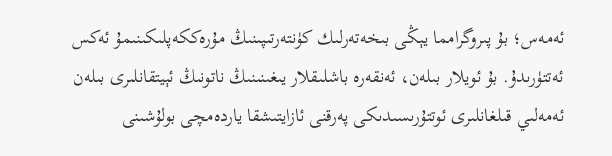ئەمەس؛ بۇ پىروگرامما يېڭى بىخەتەرلىك كۈنتەرتىپىنىڭ مۇرەككەپلىكىنىمۇ ئەكس ئەتتۈرىدۇ. بۇ ئويلار بىلەن، ئەنقەرە باشلىقلار يىغىنىنىڭ ناتونىڭ ئېيتقانلىرى بىلەن ئەمەلىي قىلغانلىرى ئوتتۇرىسىدىكى پەرقنى ئازايتىشقا ياردەمچى بولۇشىنى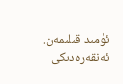ئۈمىد قىلىمەن. ئەنقەرەدىكى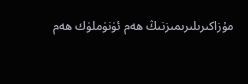مۇزاكىرىلىرىمىزنىڭ ھەم ئۈنۈملۈك ھەم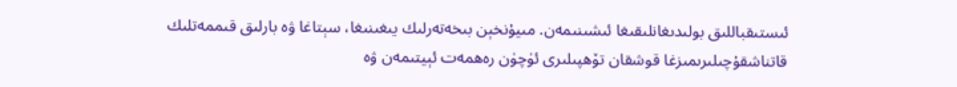ئىستىقباللىق بولىدىغانلىقىغا ئىشىنىمەن. مىيۇنخېن بىخەتەرلىك يىغىنىغا، سېتاغا ۋە بارلىق قىممەتلىك قاتناشقۇچىلىرىمىزغا قوشقان تۆھپىلىرى ئۈچۈن رەھمەت ئېيتىمەن ۋە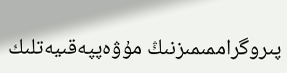پىروگراممىمىزنىڭ مۇۋەپپەقىيەتلىك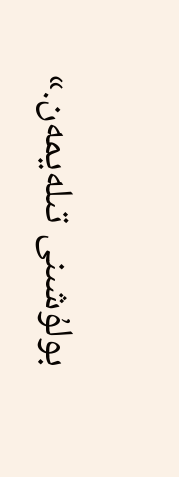بولۇشىنى تىلەيمەن.»